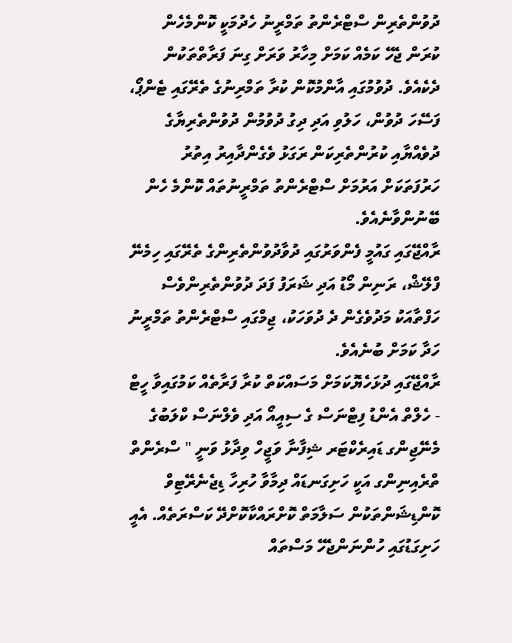ދުވުންތެރިން ސްޓްރެންތު ތަމްރީނު ހެދުމަކީ ކޮންމެހެން ކުރަން ޖެހޭ ކަމެއް ކަމަށް މިހާރު ވަރަށް ގިނަ ފަރާތްތަކުން ދެކެއެވެ. ދުވުމުގައި އާންމުކޮން ކުރާ ތަމްރިނުގެ ތެރޭގައި ޓެންޕޯ، ފަސޭހަ ދުވުން، ހަލުވި އަދި ދިގު ދުވުމުން ދުވުންތެރިޔާގެ ދުވެއްޔާއި ކުރުންތެރިކަން ރަގަޅު ވެގެންދާއިރު އިތުރު ހަރުފަތަކަށް އަރުމަށް ސްޓްރެންތު ތަމްރީނުތައް ކޮންމެ ހެން ބޭނުންވާނެއެވެ.
ރާއްޖޭގައި ގައުމީ ފެންވަރުގައި ދުވާދުވުންތެރިންގެ ތެރޭގައި ހިމެނޭ ފްލޭޝް، ރަނިން މޯޑު އަދި ޝަރަފު ފަދަ ދުވުންތެރިންވެސް ހަފްތާއަކު މަދުވެގެން ދެ ދުވަހަކު، ޖިމްގައި ސްޓްރެންތު ތަމްރީނު ހަދާ ކަމަށް ބުނެއެވެ.
ރާއްޖޭގައި ދުޅަހެޔޮކަމަށް މަސައްކަތް ކުރާ ފަރާތެއް ކަމުގައިވާ ހީޓް - ހެލްތް އެންޑު ފިޓްނަސް ގެ ސިއީއޯ އަދި ވެލްނަސް ކްލަބުގެ މެނޭޖިންގ ޑައިރެކްޓަރ ޝިފާނާ ވަޖީހް ވިދާޅު ވަނީ " ސްރެންތް ތްރެއިނިންގ އަކީ ހަށިގަނޑައް ދިމާވާ ހުރިހާ ޑިޖެނެރޭޓިވް ކޮންޑިޝަންތަކުން ސަލާމަތް ކޮށްރައްކާކޮށްދޭ ކަސްރަތެއް. އެއީ ހަށިގަޑުގައި ހުންނަންޖެހޭ މަސްތައް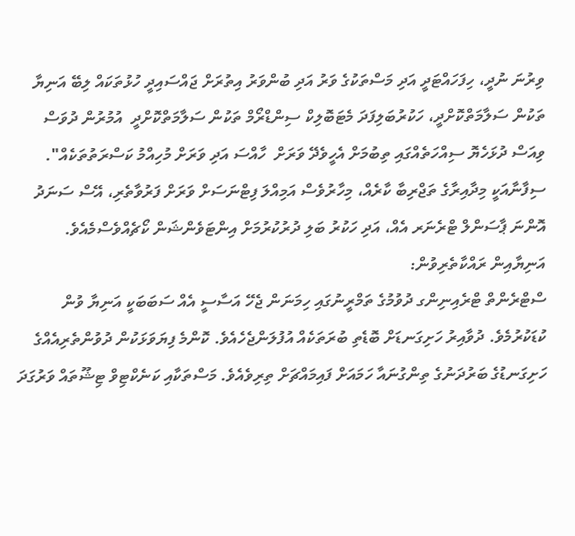ވިރުނަ ނުދީ، ހިފަހައްޓަދީ އަދި މަސްތަކުގެ ވަރު އަދި ބުންވަރު އިތުރަށް ޖައްސައިދީ ހުޅުތަކައް ލިބޭ އަނިޔާ ތަކުން ސަލާމަތްކޮށްދީ، ހަކުރުބަލިފަދަ މެޓަބޮލިކް ސިންޑްރޯމް ތަކުން ސަލާމަތްކޮށްދީ  އުމުރުން ދުވަސް ވިއަސް ދުޅަހެޔޮ ސިއްހަތެއްގައި ތިބުމަށް އެހީވެދޭ ވަރަށް  ހާއްސަ އަދި ވަރަށް މުހިއްމު ކަސްރަތުތަކެއް".
ސިފާނާއަކީ މިދާއިރާގެ ތަޖްރިބާ ކާރެއް، މިހާރުވެސް އަމިއްލަ ފިޓްނަސަށް ވަރަށް ފަރުވާތެރި، އޭސް ސަނަދު އޮންނަ ޕާސަންލް ޓްރެނަރ އެއް، އަދި ހަކުރު ބަލި ދުރުކުރުމަށް އިންޓަވެންޝަން ކޯޗެއްވެސްމެއެވެ.
އަނިޔާއިން ރައްކާތެރިވުން:
ސްޓްރެންތް ޓްރެއިނިންގ ދުވުމުގެ ތަމްރީނުގައި ހިމަނަން ޖެހޭ އަސާސީ އެއް ސަބަބަކީ އަނިޔާ ވުން ކުޑަކުރުމެވެ. ދުވާއިރު ހަށިގަނޑަށް ބޮޑެތި ބުރަތަކެއް އުފުލަންޖެހެއެވެ. ކޮންމެ ފިޔަވަޅަކުން ދުވުންތެރިއެއްގެ ހަށިގަނޑުގެ ބަރުދަނުގެ ތިންގުނައާ ހަމައަށް ފައިމައްޗަށް ތިރިވެއެވެ. މަސްތަކާއި ކަނެކްޓިވް ޓިޝޫތައް ވަރުގަދަ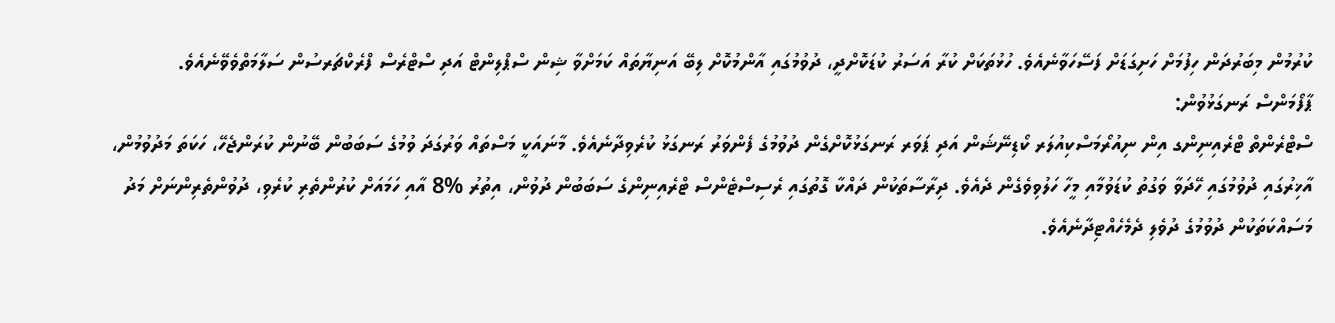ކުރުމުން މިބަރުދަން ހިފުމަށް ހަށިގަޑަށް ފަސޭހަވާނެއެވެ. ހުޅުތަކަށް ކުރާ އަސަރު ކުޑަކޮށްދީ، ދުވުމުގައި އާންމުކޮށް ލިބޭ އަނިޔާތައް ކަމަށްވާ ޝިން ސްޕްލިންޓް އަދި ސްޓްރެސް ފްރެކްޗަރސުން ސަލާމަތްވެވޭނެއެވެ.
ޕާފޯމަންސް ރަނގަޅުވުން:
ސްޓްރެންތް ޓްރެއިނިންގ އިން ނިއުރޯމަސްކިއުލަރ ކޯޑިނޭޝަން އަދި ޕަވަރ ރަނގަޅުކޮށްގެން ދުވުމުގެ ފެންވަރު ރަނގަޅު ކުރެވިދާނެއެވެ. މާނައަކީ މަސްތައް ވަރުގަދަ ވުމުގެ ސަބަބުން ބޭނުން ކުރަންޖެހޭ، ހަކަތަ މަދުވުމުން، އާޚިރުގައި ދުވުމުގައި ހޭދަވާ ވަގުތު ކުޑަވުމާއި މީހާ ހަލުވިވެގެން ދެއެވެ. ދިރާސާތަކުން ދައްކާ ގޮތުގައި ރެސިސްޓެންސް ޓްރެއިނިންގެ ސަބަބުން ދުވުން، އިތުރު %8 އާއި ހަމައަށް ކުރުންތެރި ކުރެވި، ދުވުންތެރިންނަށް މަދު މަސައްކަތަކުން ދުވުމުގެ ދުވެލި ދެމެހެއްޓިދާނެއެވެ.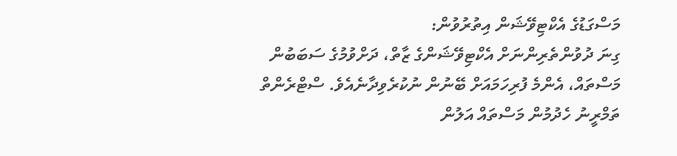މަސްގަޑުގެ އެކްޓިވޭޝަން އިތުރުވުން:
ގިނަ ދުވުންތެރިންނަށް އެކްޓިވޭޝަންގެ ޒާތް، ދަށްވުމުގެ ސަބަބުން މަސްތައް، އެންމެ ފުރިހަމައަށް ބޭނުން ނުކުރެވިދާނެއެވެ. ސްޓްރެންތް ތަމްރީނު ހެދުމުން މަސްތައް އަލުން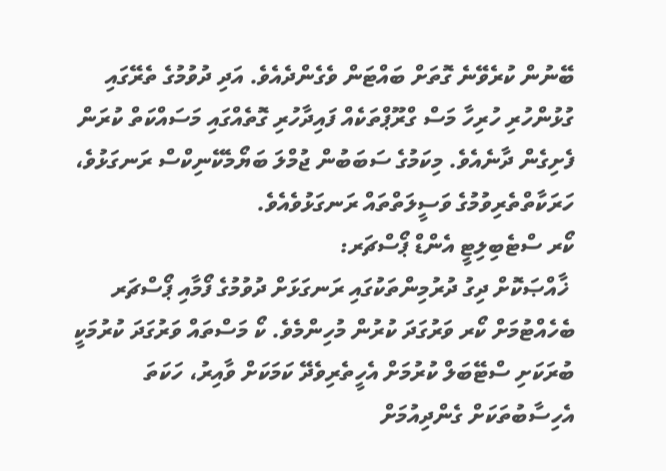ބޭނުން ކުރެވޭނެ ގޮތަށް ބައްޓަން ވެގެންދެއެވެ. އަދި ދުވުމުގެ ތެރޭގައި ގުޅުންހުރި ހުރިހާ މަސް ގްރޫޕްތަކެއް ފައިދާހުރި ގޮތެއްގައި މަސައްކަތް ކުރަން ފެށިގެން ދާނެއެވެ. މިކަމުގެ ސަބަބުން ޖުމްލަ ބަޔޯމެކޭނިކްސް ރަނގަޅުވެ، ހަރަކާތްތެރިވުމުގެ ވަސީލަތްތައް ރަނގަޅުވެއެވެ.
ކޯރ ސްޓެބިލިޓީ އެންޑް ޕޯސްޗަރ:
 ޚާއްޞަކޮށް ދިގު ދުރުމިންތަކުގައި ރަނގަޅަށް ދުވުމުގެ ފޯމާއި ޕޯސްޗަރ ބެހެއްޓުމަށް ކޯރ ވަރުގަދަ ކުރުން މުހިންމެވެ. ކޯ މަސްތައް ވަރުގަދަ ކުރުމަކީ ބުރަކަށި ސްޓޭބަލް ކުރުމަށް އެހީތެރިވެދޭ ކަމަކަށް ވާއިރު، ހަކަތަ އެހިސާބުތަކަށް ގެންދިއުމަށް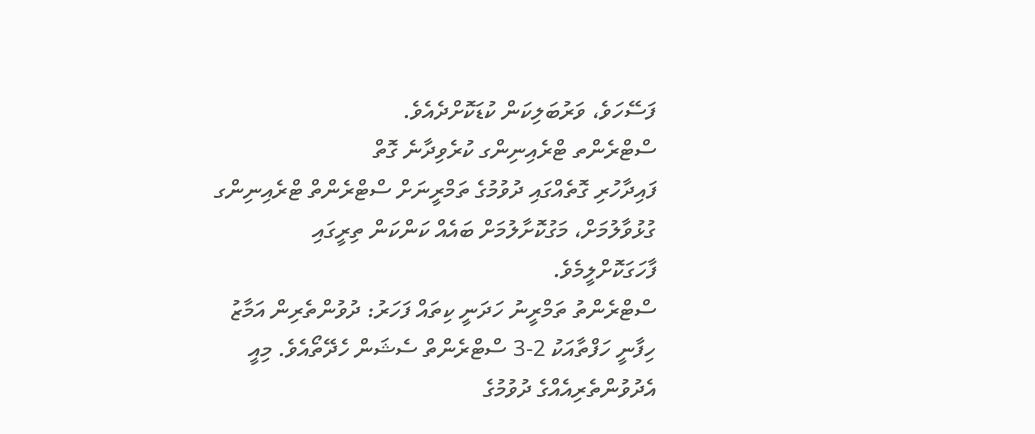ފަސޭހަވެ، ވަރުބަލިކަން ކުޑަކޮށްދެއެވެ.
ސްޓްރެންތ ޓްރެއިނިންގ ކުރެވިދާނެ ގޮތް
ފައިދާހުރި ގޮތެއްގައި ދުވުމުގެ ތަމްރީނަށް ސްޓްރެންތް ޓްރެއިނިންގ ގުޅުވާލުމަށް، މަގުކޮށާލުމަށް ބައެއް ކަންކަން ތިރީގައި ފާހަގަކޮށްލީމެވެ.
ސްޓްރެންތު ތަމްރީނު ހަދަނީ ކިތައް ފަހަރު: ދުވުންތެރިން އަމާޒު ހިފާނީ ހަފްތާއަކު 2-3 ސްޓްރެންތް ސެޝަން ހެދޭތޯއެވެ. މިއީ އެދުވުންތެރިއެއްގެ ދުވުމުގެ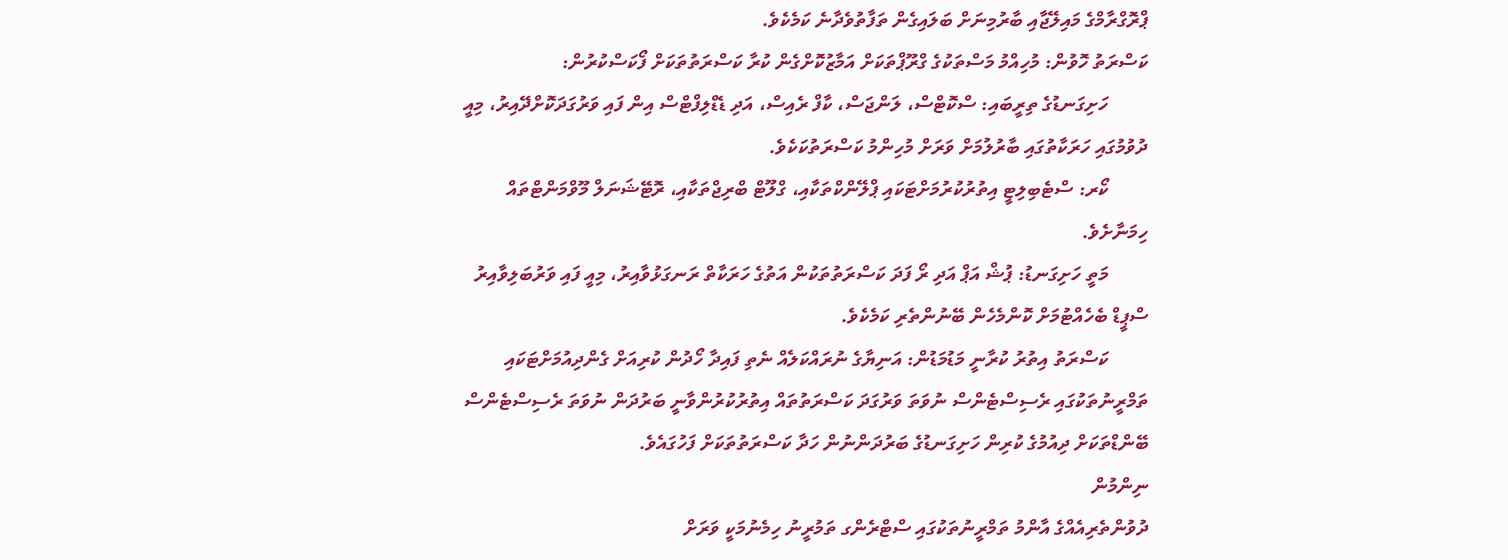ޕްރޮގްރާމްގެ މައިލޭޖާއި ބާރުމިނަށް ބަލައިގެން ތަފާތުވެދާނެ ކަމެކެވެ.
ކަސްރަތު ހޮވުން: މުހިއްމު މަސްތަކުގެ ގްރޫޕްތަކަށް އަމާޒުކޮށްގެން ކުރާ ކަސްރަތުތަކަށް ފޯކަސްކުރުން:
        ހަށިގަނޑުގެ ތިރީބައި: ސްކޮޓްސް، ލަންޖަސް، ކާފް ރެއިސް، އަދި ޑެޑްލިފްޓްސް އިން ފައި ވަރުގަދަކޮށްދޭއިރު، މިއީ ދުވުމުގައި ހަރަކާތުގައި ބާރުލުމަށް ވަރަށް މުހިންމު ކަސްރަތުކަކެވެ.
        ކޯރ: ސްޓެބިލިޓީ އިތުރުކުރުމަށްޓަކައި ޕްލޭންކްތަކާއި، ގްލޫޓް ބްރިޖްތަކާއި، ރޮޓޭޝަނަލް މޫވްމަންޓްތައް ހިމަނާށެވެ.
        މަތީ ހަށިގަނޑު: ޕުޝް އަޕް އަދި ރޯ ފަދަ ކަސްރަތުތަކުން އަތުގެ ހަރަކާތް ރަނގަޅުވާއިރު، މިއީ ފައި ވަރުބަލިވާއިރު ސްޕީޑް ބެހެއްޓުމަށް ކޮންމެހެން ބޭނުންތެރި ކަމެކެވެ.
        ކަސްރަތު އިތުރު ކުރާނީ މަޑުމަޑުން: އަނިޔާގެ ނުރައްކަލެއް ނެތި ފައިދާ ހޯދުން ކުރިއަށް ގެންދިއުމަށްޓަކައި ތަމްރީނުތަކުގައި ރެސިސްޓެންސް ނުވަތަ ވަރުގަދަ ކަސްރަތުތައް އިތުރުކުރުންވާނީ ބަރުދަން ނުވަތަ ރެސިސްޓެންސް ބޭންޑްތަކަށް ދިއުމުގެ ކުރިން ހަށިގަނޑުގެ ބަރުދަންނުން ހަދާ ކަސްރަތުތަކަށް ފަހުގައެވެ.
ނިންމުން
ދުވުންތެރިއެއްގެ އާންމު ތަމްރީނުތަކުގައި ސްޓްރެންގ ތަމުރީނު ހިމެނުމަކީ ވަރަށް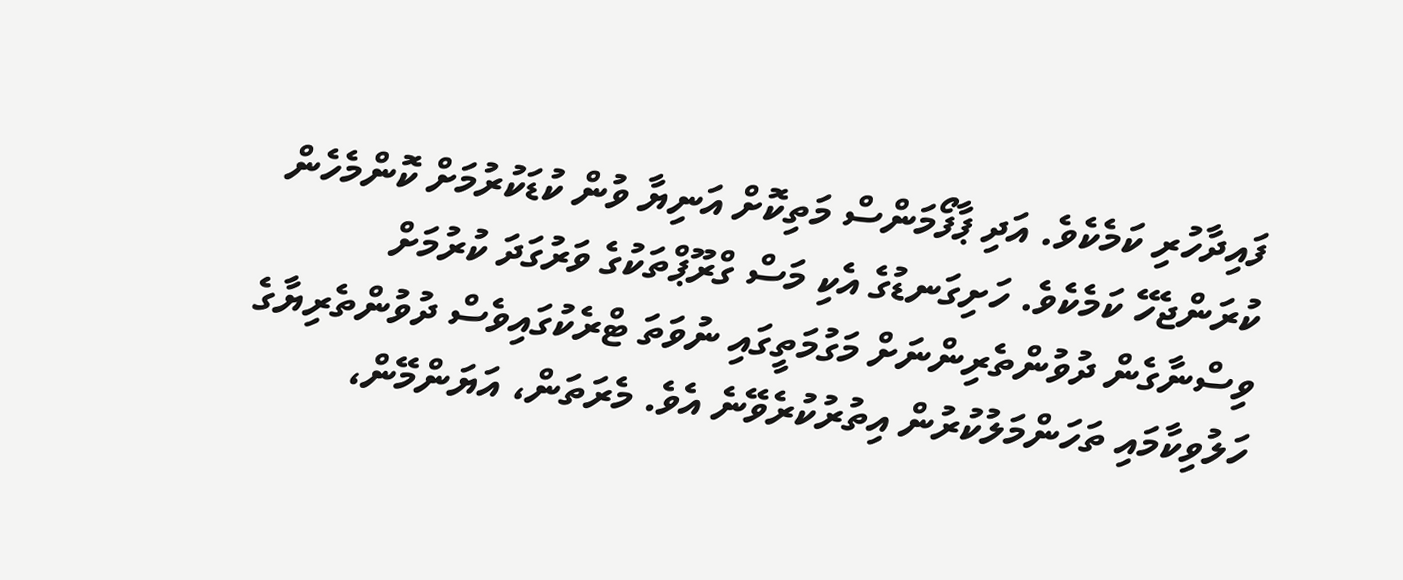ފައިދާހުރި ކަމެކެވެ. އަދި ޕާފޯމަންސް މަތިކޮށް އަނިޔާ ވުން ކުޑަކުރުމަށް ކޮންމެހެން ކުރަންޖެހޭ ކަމެކެވެ. ހަށިގަނޑުގެ އެކި މަސް ގްރޫޕްތަކުގެ ވަރުގަދަ ކުރުމަށް ވިސްނާގެން ދުވުންތެރިންނަށް މަގުމަތީގައި ނުވަތަ ޓްރެކުގައިވެސް ދުވުންތެރިޔާގެ ހަލުވިކާމައި ތަހަންމަލުކުރުން އިތުރުކުރެވޭނެ އެވެ. މެރަތަން، އަޔަންމޭން،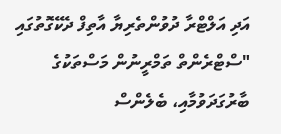އަދި އަލްޓްރާ ދުވުންތެރިޔާ އާތިފް ދެކޭގޮތުގައި "ސްޓްރެންތް ތަމްރީނުން މަސްތަކުގެ ބާރުގަދަވުމާއި، ބެލެންސް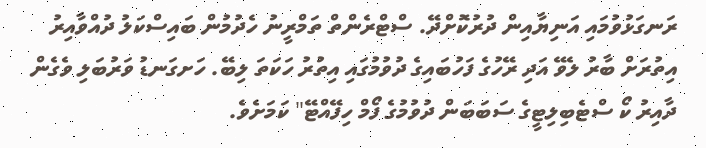ރަނގަޅުވުމައި އަނިޔާއިން ދުރުކޮށްދޭ. ސްޓްރެންތް ތަމްރީނު ހެދުމުން ބައިސްކަލު ދުއްވާއިރު އިތުރަށް ބާރު ލެވޭ އަދި ރޭހުގެ ފަހުބައިގެ ދުވުމުގައި އިތުރު ހަކަތަ ލިބޭ. ހަށގަނޑު ވަރުބަލި ވެގެން ދާއިރު ކޯ ސްޓެބިލިޓީގެ ސަބަބަން ދުވުމުގެ ފޯމް ހިފޭއްޓޭ" ކަމަށެވެ.